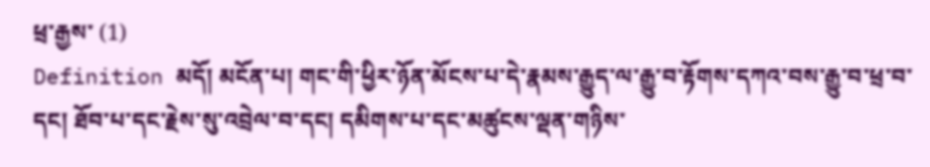ཕྲ་རྒྱས་ (1)
Definition མདོ། མངོན་པ། གང་གི་ཕྱིར་ཉོན་མོངས་པ་དེ་རྣམས་རྒྱུད་ལ་རྒྱུ་བ་རྟོགས་དཀའ་བས་རྒྱུ་བ་ཕྲ་བ་དང། ཐོབ་པ་དང་རྗེས་སུ་འབྲེལ་བ་དང། དམིགས་པ་དང་མཚུངས་ལྡན་གཉིས་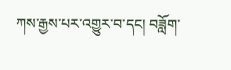ཀས་རྒྱས་པར་འགྱུར་བ་དང། བཟློག་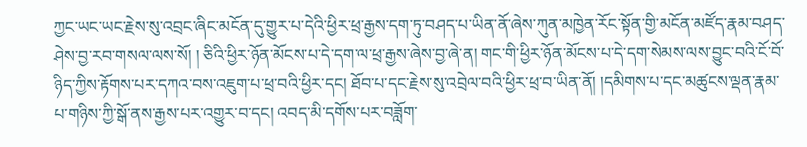ཀྱང་ཡང་ཡང་རྗེས་སུ་འབྲང་ཞིང་མངོན་དུ་གྱུར་པ་དེའི་ཕྱིར་ཕྲ་རྒྱས་དག་ཏུ་བཤད་པ་ཡིན་ནོ་ཞེས་ཀུན་མཁྱེན་རོང་སྟོན་གྱི་མངོན་མཛོད་རྣམ་བཤད་ཤེས་བྱ་རབ་གསལ་ལས་སོ། ། ཅིའི་ཕྱིར་ཉོན་མོངས་པ་དེ་དག་ལ་ཕྲ་རྒྱས་ཞེས་བྱ་ཞེ་ན། གང་གི་ཕྱིར་ཉོན་མོངས་པ་དེ་དག་སེམས་ལས་བྱུང་བའི་ངོ་བོ་ཉིད་ཀྱིས་རྟོགས་པར་དཀའ་བས་འཇུག་པ་ཕྲ་བའི་ཕྱིར་དང། ཐོབ་པ་དང་རྗེས་སུ་འབྲེལ་བའི་ཕྱིར་ཕྲ་བ་ཡིན་ནོ། །དམིགས་པ་དང་མཚུངས་ལྡན་རྣམ་པ་གཉིས་ཀྱི་སྒོ་ནས་རྒྱས་པར་འགྱུར་བ་དང། འབད་མི་དགོས་པར་བཟློག་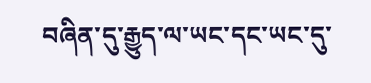བཞིན་དུ་རྒྱུད་ལ་ཡང་དང་ཡང་དུ་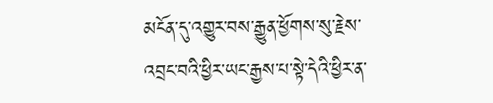མངོན་དུ་འགྱུར་བས་རྒྱུན་ཕྱོགས་སུ་རྗེས་འབྲང་བའི་ཕྱིར་ཡང་རྒྱས་པ་སྟེ་དེའི་ཕྱིར་ན་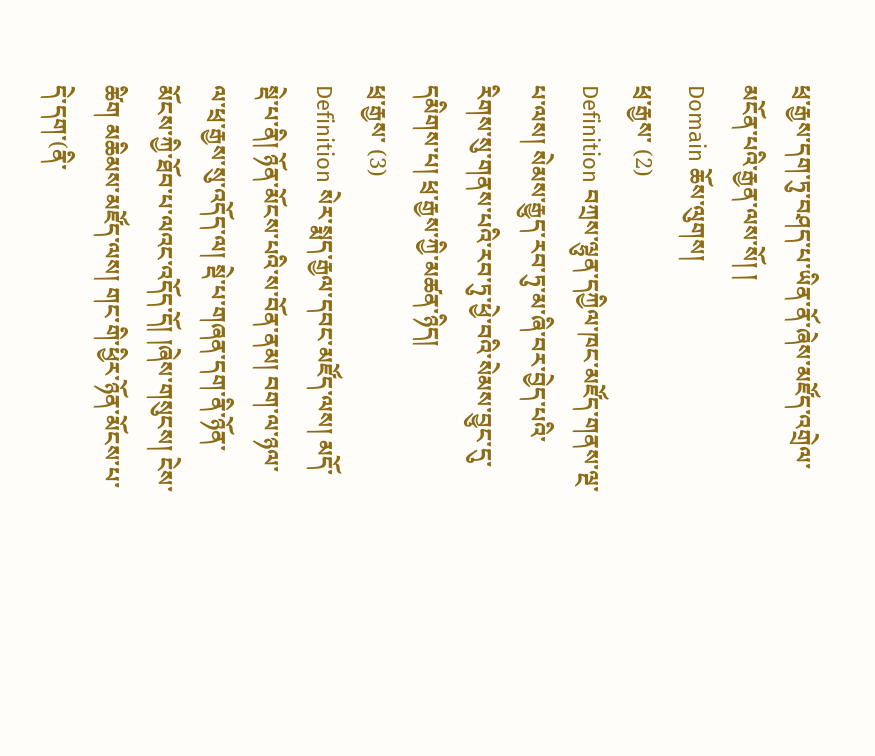ཕྲ་རྒྱས་དག་ཏུ་བཤད་པ་ཡིན་ནོ་ཞེས་མཛོད་འགྲེལ་མངོན་པའི་རྒྱན་ལས་སོ། །
Domain ཆོས་ལུགས།
ཕྲ་རྒྱས་ (2)
Definition བཀྲས་ལྷུན་དཀྱིལ་ཁང་མཛོད་གནས་ལྔ་པ་ལས། སེམས་རྒྱུད་རབ་ཏུ་མ་ཞི་བར་བྱེད་པའི་རིགས་སུ་གནས་པའི་རབ་ཏུ་ཕྱེ་བའི་སེམས་བྱུང་དུ་དམིགས་པ། ཕྲ་རྒྱས་ཀྱི་མཚན་ཉིད།
ཕྲ་རྒྱས་ (3)
Definition སེར་སྨད་རྒྱལ་དབང་མཛོད་ལས། མདོ་སྡེ་པ་ནི། ཉོན་མོངས་པའི་ས་བོན་ནམ། བག་ལ་ཉལ་ལ་ཕྲ་རྒྱས་སུ་འདོད་ལ། སྡེ་པ་གཞན་དག་ནི་ཉོན་མོངས་ཀྱི་ཐོབ་པ་ལའང་འདོད་དོ། །ཞེས་གསུངས། ངེས་ཚིག མཆིམས་མཛོད་ལས། གང་གི་ཕྱིར་ཉོན་མོངས་པ་དེ་དག་(ནི་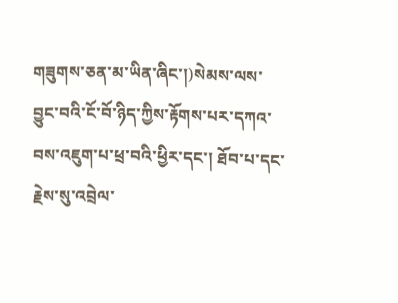གཟུགས་ཅན་མ་ཡིན་ཞིང་།)སེམས་ལས་བྱུང་བའི་ངོ་བོ་ཉིད་ཀྱིས་རྟོགས་པར་དཀའ་བས་འཇུག་པ་ཕྲ་བའི་ཕྱིར་དང་། ཐོབ་པ་དང་རྗེས་སུ་འབྲེལ་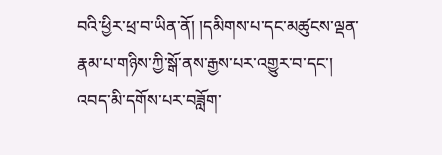བའི་ཕྱིར་ཕྲ་བ་ཡིན་ནོ། །དམིགས་པ་དང་མཚུངས་ལྡན་རྣམ་པ་གཉིས་ཀྱི་སྒོ་ནས་རྒྱས་པར་འགྱུར་བ་དང་། འབད་མི་དགོས་པར་བཟློག་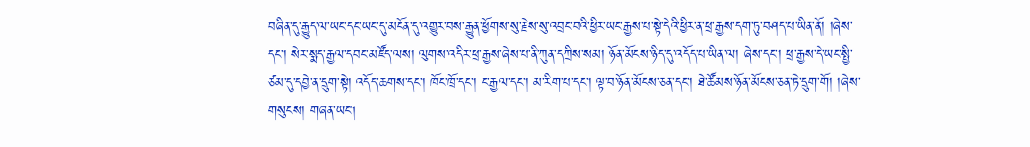བཞིན་དུ་རྒྱུད་ལ་ཡང་དང་ཡང་དུ་མངོན་དུ་འགྱུར་བས་རྒྱུན་ཕྱོགས་སུ་རྗེས་སུ་འབྲང་བའི་ཕྱིར་ཡང་རྒྱས་པ་སྟེ་དེའི་ཕྱིར་ན་ཕྲ་རྒྱས་དག་ཏུ་བཤད་པ་ཡིན་ནོ། །ཞེས་དང་། སེར་སྨད་རྒྱལ་དབང་མཛོད་ལས། ལུགས་འདིར་ཕྲ་རྒྱས་ཞེས་པ་ནི་ཀུན་དཀྲིས་སམ། ཉོན་མོངས་ཉིད་དུ་འདོད་པ་ཡིན་ལ། ཞེས་དང་། ཕྲ་རྒྱས་དེ་ཡང་སྤྱི་ཙམ་དུ་དབྱེ་ན་དྲུག་སྟེ། འདོད་ཆགས་དང་། ཁོང་ཁྲོ་དང་། ང་རྒྱལ་དང་། མ་རིག་པ་དང་། ལྟ་བ་ཉོན་མོངས་ཅན་དང་། ཐེ་ཚོམས་ཉོན་མོངས་ཅན་ཏེ་དྲུག་གོ། །ཞེས་གསུངས། གཞན་ཡང།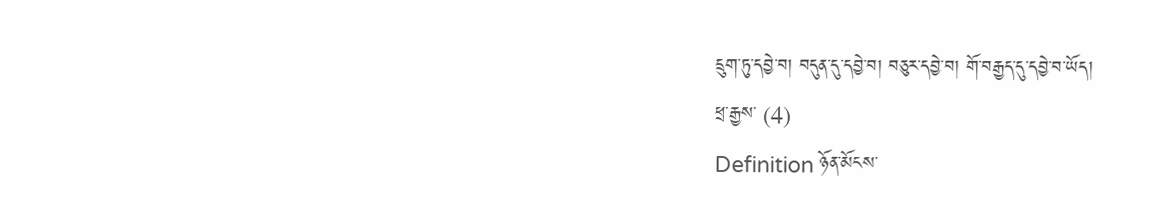དྲུག་ཏུ་དབྱེ་བ། བདུན་དུ་དབྱེ་བ། བཅུར་དབྱེ་བ། གོ་བརྒྱད་དུ་དབྱེ་བ་ཡོད།
ཕྲ་རྒྱས་ (4)
Definition ཉོན་མོངས་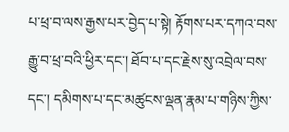པ་ཕྲ་བ་ལས་རྒྱས་པར་བྱེད་པ་སྟེ། རྟོགས་པར་དཀའ་བས་རྒྱུ་བ་ཕྲ་བའི་ཕྱིར་དང་། ཐོབ་པ་དང་རྗེས་སུ་འབྲེལ་བས་དང་། དམིགས་པ་དང་མཚུངས་ལྡན་རྣམ་པ་གཉིས་ཀྱིས་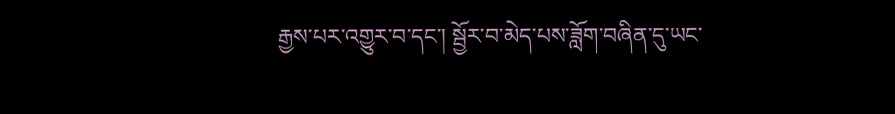རྒྱས་པར་འགྱུར་བ་དང་། སྦྱོར་བ་མེད་པས་ཟློག་བཞིན་དུ་ཡང་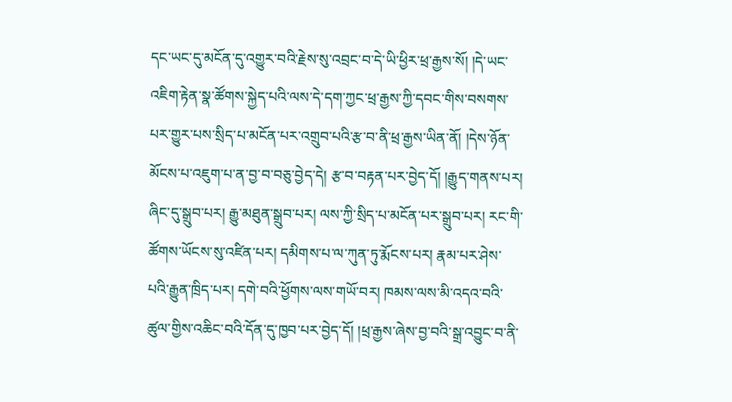དང་ཡང་དུ་མངོན་དུ་འགྱུར་བའི་རྗེས་སུ་འབྲང་བ་དེ་ཡི་ཕྱིར་ཕྲ་རྒྱས་སོ། །དེ་ཡང་འཇིག་རྟེན་སྣ་ཚོགས་སྐྱེད་པའི་ལས་དེ་དག་ཀྱང་ཕྲ་རྒྱས་ཀྱི་དབང་གིས་བསགས་པར་གྱུར་པས་སྲིད་པ་མངོན་པར་འགྲུབ་པའི་རྩ་བ་ནི་ཕྲ་རྒྱས་ཡིན་ནོ། །དེས་ཉོན་མོངས་པ་འཇུག་པ་ན་བྱ་བ་བཅུ་བྱེད་དེ། རྩ་བ་བརྟན་པར་བྱེད་དོ། །རྒྱུད་གནས་པར། ཞིང་དུ་སྒྲུབ་པར། རྒྱུ་མཐུན་སྒྲུབ་པར། ལས་ཀྱི་སྲིད་པ་མངོན་པར་སྒྲུབ་པར། རང་གི་ཚོགས་ཡོངས་སུ་འཛིན་པར། དམིགས་པ་ལ་ཀུན་ཏུ་རྨོངས་པར། རྣམ་པར་ཤེས་པའི་རྒྱུན་ཁྲིད་པར། དགེ་བའི་ཕྱོགས་ལས་གཡོ་བར། ཁམས་ལས་མི་འདའ་བའི་ཚུལ་གྱིས་འཆིང་བའི་དོན་དུ་ཁྱབ་པར་བྱེད་དོ། །ཕྲ་རྒྱས་ཞེས་བྱ་བའི་སྒྲ་འབྱུང་བ་ནི་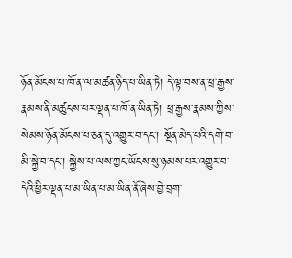ཉོན་མོངས་པ་ཁོ་ན་ལ་མཚན་ཉིད་པ་ཡིན་ཏེ། དེ་ལྟ་བས་ན་ཕྲ་རྒྱས་རྣམས་ནི་མཚུངས་པར་ལྡན་པ་ཁོ་ན་ཡིན་ཏེ། ཕྲ་རྒྱས་རྣམས་ཀྱིས་སེམས་ཉོན་མོངས་པ་ཅན་དུ་འགྱུར་བ་དང་། སྔོན་མེད་པའི་དགེ་བ་མི་སྐྱེ་བ་དང་། སྐྱེས་པ་ལས་ཀྱང་ཡོངས་སུ་ཉམས་པར་འགྱུར་བ་དེའི་ཕྱིར་ལྡན་པ་མ་ཡིན་པ་མ་ཡིན་ནོ་ཞེས་བྱེ་བྲག་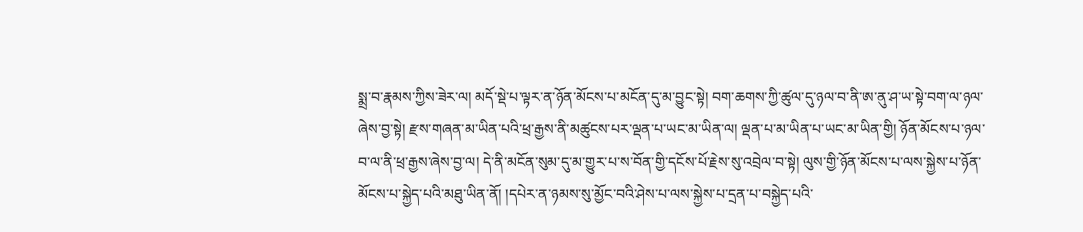སྨྲ་བ་རྣམས་ཀྱིས་ཟེར་ལ། མདོ་སྡེ་པ་ལྟར་ན་ཉོན་མོངས་པ་མངོན་དུ་མ་བྱུང་སྟེ། བག་ཆགས་ཀྱི་ཚུལ་དུ་ཉལ་བ་ནི་ཨ་ནུ་ཤ་ཡ་སྟེ་བག་ལ་ཉལ་ཞེས་བྱ་སྟེ། རྫས་གཞན་མ་ཡིན་པའི་ཕྲ་རྒྱས་ནི་མཚུངས་པར་ལྡན་པ་ཡང་མ་ཡིན་ལ། ལྡན་པ་མ་ཡིན་པ་ཡང་མ་ཡིན་གྱི། ཉོན་མོངས་པ་ཉལ་བ་ལ་ནི་ཕྲ་རྒྱས་ཞེས་བྱ་ལ། དེ་ནི་མངོན་སུམ་དུ་མ་གྱུར་པ་ས་བོན་གྱི་དངོས་པོ་རྗེས་སུ་འབྲེལ་བ་སྟེ། ལུས་གྱི་ཉོན་མོངས་པ་ལས་སྐྱེས་པ་ཉོན་མོངས་པ་སྐྱེད་པའི་མཐུ་ཡིན་ནོ། །དཔེར་ན་ཉམས་སུ་མྱོང་བའི་ཤེས་པ་ལས་སྐྱེས་པ་དྲན་པ་བསྐྱེད་པའི་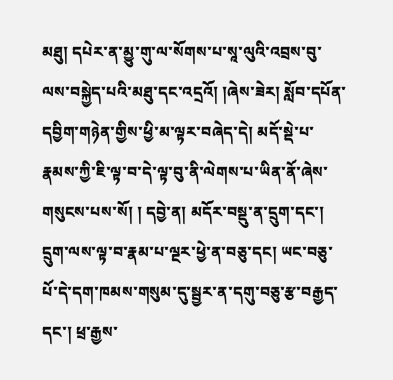མཐུ། དཔེར་ན་མྱུ་གུ་ལ་སོགས་པ་སཱ་ལུའི་འབྲས་བུ་ལས་བསྐྱེད་པའི་མཐུ་དང་འདྲའོ། །ཞེས་ཟེར། སློབ་དཔོན་དབྱིག་གཉེན་གྱིས་ཕྱི་མ་ལྟར་བཞེད་དེ། མདོ་སྡེ་པ་རྣམས་ཀྱི་ཇི་ལྟ་བ་དེ་ལྟ་བུ་ནི་ལེགས་པ་ཡིན་ནོ་ཞེས་གསུངས་པས་སོ། ། དབྱེ་ན། མདོར་བསྡུ་ན་དྲུག་དང་། དྲུག་ལས་ལྟ་བ་རྣམ་པ་ལྔར་ཕྱེ་ན་བཅུ་དང། ཡང་བཅུ་པོ་དེ་དག་ཁམས་གསུམ་དུ་སྦྱར་ན་དགུ་བཅུ་རྩ་བརྒྱད་དང་། ཕྲ་རྒྱས་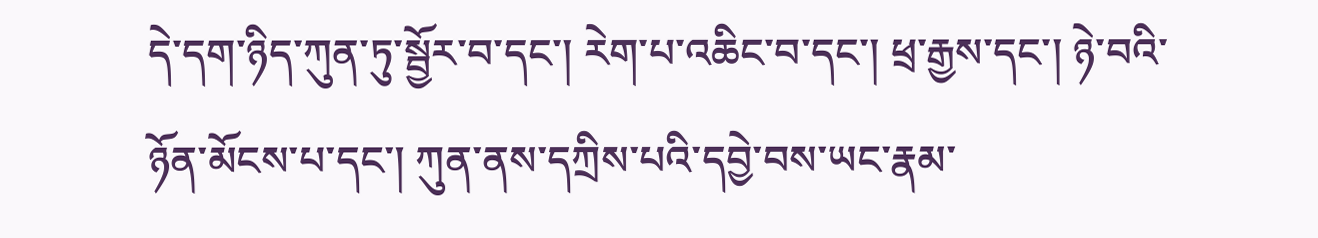དེ་དག་ཉིད་ཀུན་ཏུ་སྦྱོར་བ་དང་། རེག་པ་འཆིང་བ་དང་། ཕྲ་རྒྱས་དང་། ཉེ་བའི་ཉོན་མོངས་པ་དང་། ཀུན་ནས་དཀྲིས་པའི་དབྱེ་བས་ཡང་རྣམ་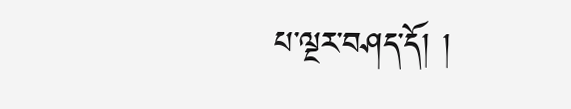པ་ལྔར་བཤད་དོ། །